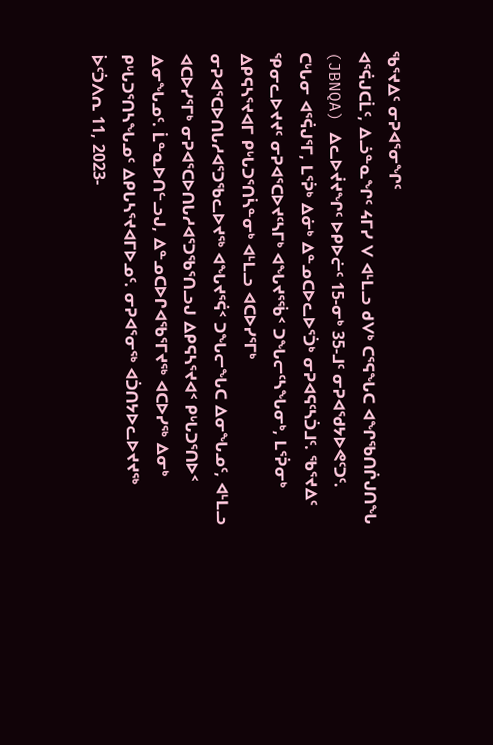ᖃᕐᔪᐃᑦ ᓂᕈᐊᕐᓂᖏᑦ
ᐊᕐᕌᒍᑕᒫᑦ, ᐃᓘᓐᓇᖏᑦ ᔦᒥᓯ ᐯ ᐊᒻᒪᓗ ᑯᐯᒃ ᑕᕐᕋᖓᑕ ᐊᖏᖃᑎᒌᒍᑎᖓ (JBNQA) ᐃᓚᐅᔫᔪᖏᑦ ᐅᑭᐅᓖᑦ 15-ᓂᒃ 35-ᒧᑦ ᓂᕈᐊᖁᔭᐅᕙᑦᑐᑦ.
ᑕᒡᒐᓂ ᐊᕐᕌᒍᕐᒥ, ᒪᕐᕉᒃ ᐃᓃᒃ ᐃᓐᓄᑕᐅᓚᐅᕐᑑᒃ ᓂᕈᐊᕋᑦᓴᑑᒧᑦ. ᖃᕐᔪᐃᑦ ᕿᓂᓚᐅᔪᔪᑦ ᓂᕈᐊᕐᑕᐅᔪᑦᓴᒥᒃ ᐊᖓᔪᕐᖄᑉ ᑐᖓᓕᑦᓴᖓᓂᒃ, ᒪᕐᕉᓂᒃ ᐃᑭᕋᓴᕐᔪᐊᒥ ᑭᒡᒐᑐᕐᑎᓵᓐᓂᒃ ᐊᒻᒪᓗ ᐊᑕᐅᓯᕐᒥᒃ ᓂᕈᐊᕐᑕᐅᑎᒐᓱᐊᕐᑐᖃᓚᐅᔪᖅ ᐊᖓᔪᕐᕌᑉ ᑐᖓᓕᖓᑕ ᐃᓂᖓᓄᑦ, ᐊᒻᒪᓗ ᐊᑕᐅᓯᕐᒥᒃ ᓂᕈᐊᕐᑕᐅᑎᒐᓱᐊᕐᑐᖃᕐᑎᓗᒍ ᐃᑭᕋᓴᕐᔪᐊᑉ ᑭᒡᒐᑐᕐᑎᐅᑉ ᐃᓂᖓᓄᑦ. ᒫᓐᓇᐅᑎᓪᓗᒍ, ᐃᓐᓄᑕᐅᒋᐊᖃᕐᒥᔪᖅ ᐊᑕᐅᓯᖅ ᐃᓂᒃ ᑭᒡᒐᑐᕐᑎᓴᖓᓄᑦ ᐃᑭᒐᓴᕐᔪᐊᒥᐅᓄᑦ. ᓂᕈᐊᕐᓂᖅ ᐊᑑᑎᔭᐅᓚᐅᔪᔪᖅ ᐆᑦᑑᐱᕆ 11, 2023-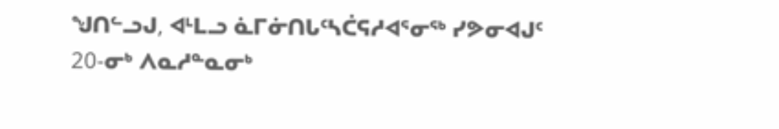ᖑᑎᓪᓗᒍ, ᐊᒻᒪᓗ ᓈᒥᓃᑎᒐᑦᓴᑖᕋᓱᐊᕐᓂᖅ ᓯᕗᓂᐊᒍᑦ 20-ᓂᒃ ᐱᓇᓱᓐᓇᓂᒃ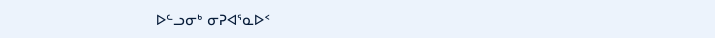ᐅᓪᓗᓂᒃ ᓂᕈᐊᕐᓇᐅᑉ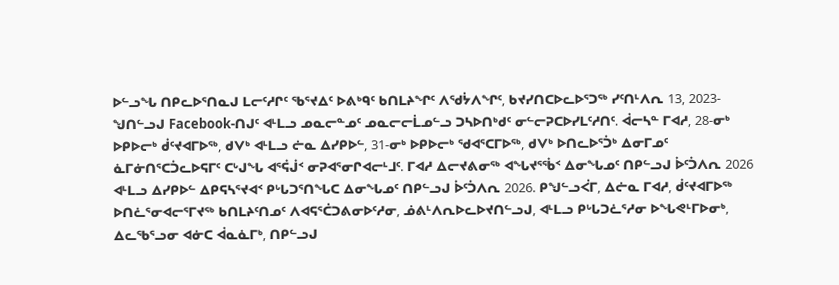ᐅᓪᓗᖓ ᑎᑭᓚᐅᕐᑎᓇᒍ ᒪᓕᑦᓱᒋᑦ ᖃᕐᔪᐃᑦ ᐅᕕᒃᑫᑦ ᑲᑎᒪᔨᖏᑦ ᐱᖁᔮᐱᖏᑦ, ᑲᔪᓯᑎᑕᐅᓚᐅᕐᑐᖅ ᓯᑦᑎᒻᐱᕆ 13, 2023-ᖑᑎᓪᓗᒍ Facebook-ᑎᒍᑦ ᐊᒻᒪᓗ ᓄᓇᓕᓐᓄᑦ ᓄᓇᓕᓕᒫᓄᓪᓗ ᑐᓴᐅᑎᒃᑯᑦ ᓂᓪᓕᕈᑕᐅᓯᒪᑦᓱᑎᑦ. ᐋᓕᓴᓐ ᒥᐊᓱ, 28-ᓂᒃ ᐅᑭᐅᓕᒃ ᑰᑦᔪᐊᒥᐅᖅ, ᑯᐯᒃ ᐊᒻᒪᓗ ᓖᓇ ᐃᓯᑭᐅᓪ, 31-ᓂᒃ ᐅᑭᐅᓕᒃ ᖁᐊᕐᑕᒥᐅᖅ, ᑯᐯᒃ ᐅᑎᓚᐅᕐᑑᒃ ᐃᓂᒥᓄᑦ ᓈᒥᓃᑎᕐᑕᑑᓚᐅᕋᒥᑦ ᑕᒡᒍᖓ ᐊᕐᕌᒎᑉ ᓂᕈᐊᕐᓂᒋᐊᓕᒻᒧᑦ. ᒥᐊᓱ ᐃᓕᔪᕕᓂᖅ ᐊᖓᔪᕐᖄᑉ ᐃᓂᖓᓄᑦ ᑎᑭᓪᓗᒍ ᐆᑦᑑᐱᕆ 2026 ᐊᒻᒪᓗ ᐃᓯᑭᐅᓪ ᐃᑭᕋᓴᕐᔪᐊᑉ ᑭᒡᒐᑐᕐᑎᖓᑕ ᐃᓂᖓᓄᑦ ᑎᑭᓪᓗᒍ ᐆᑦᑑᐱᕆ 2026. ᑭᖑᓪᓗᐹᒥ, ᐃᓖᓇ ᒥᐊᓱ, ᑰᑦᔪᐊᒥᐅᖅ ᐅᑎᓛᕐᓂᐊᓕᕐᒥᔪᖅ ᑲᑎᒪᔨᑦᑎᓄᑦ ᐱᐊᕋᕐᑖᑐᕕᓂᐅᑦᓱᓂ, ᓅᕕᒻᐱᕆᐅᓚᐅᔪᑎᓪᓗᒍ, ᐊᒻᒪᓗ ᑭᒡᒐᑐᓛᕐᓱᓂ ᐅᖓᕙᒻᒥᐅᓂᒃ, ᐃᓚᖃᕐᓗᓂ ᐊᓃᑕ ᐋᓇᓈᒥᒃ, ᑎᑭᓪᓗᒍ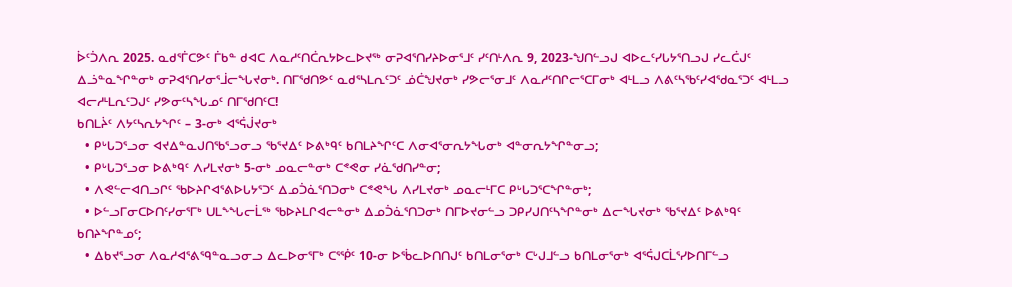ᐆᑦᑑᐱᕆ 2025. ᓇᑯᕐᒦᑕᕗᑦ ᒦᑲᓐ ᑯᐊᑕ ᐱᓇᓱᑦᑎᑖᕆᔭᐅᓚᐅᔪᖅ ᓂᕈᐊᕐᑎᓯᔨᐅᓂᕐᒧᑦ ᓯᑦᑎᒻᐱᕆ 9, 2023-ᖑᑎᓪᓗᒍ ᐊᐅᓚᑦᓯᒐᔭᕐᑎᓗᒍ ᓯᓚᑖᒍᑦ ᐃᓘᓐᓇᖏᓐᓂᒃ ᓂᕈᐊᕐᑎᓯᓂᕐᒨᓕᖓᔪᓂᒃ. ᑎᒥᖁᑎᕗᑦ ᓇᑯᕐᓴᒪᕆᑦᑐᑦ ᓅᑖᖑᔪᓂᒃ ᓯᕗᓕᕐᓂᒧᑦ ᐱᓇᓱᑦᑎᒋᓕᕐᑕᒥᓂᒃ ᐊᒻᒪᓗ ᐱᕕᑦᓴᖃᑦᓯᐊᖁᓇᕐᑐᑦ ᐊᒻᒪᓗ ᐊᓕᓱᒻᒪᕆᑦᑐᒍᑦ ᓯᕗᓂᑦᓴᖓᓄᑦ ᑎᒥᖁᑎᑦᑕ!
ᑲᑎᒪᔩᑦ ᐱᔭᑦᓴᕆᔭᖏᑦ – 3-ᓂᒃ ᐊᕐᕌᒎᔪᓂᒃ
  • ᑭᒡᒐᑐᕐᓗᓂ ᐊᔪᐃᓐᓇᒍᑎᖃᕐᓗᓂᓗ ᖃᕐᔪᐃᑦ ᐅᕕᒃᑫᑦ ᑲᑎᒪᔨᖏᑦᑕ ᐱᓂᐊᕐᓂᕆᔭᖓᓂᒃ ᐊᓐᓂᕆᔭᖏᓐᓂᓗ;
  • ᑭᒡᒐᑐᕐᓗᓂ ᐅᕕᒃᑫᑦ ᐱᓯᒪᔪᓂᒃ 5-ᓂᒃ ᓄᓇᓕᓐᓂᒃ ᑕᕝᕙᓂ ᓯᓈᖁᑎᓯᓐᓂ;
  • ᐱᕙᓪᓕᐊᑎᓗᒋᑦ ᖃᐅᔨᒋᐊᕐᕕᐅᒐᔭᕐᑐᑦ ᐃᓄᑑᓈᕐᑎᑐᓂᒃ ᑕᕝᕙᖓ ᐱᓯᒪᔪᓂᒃ ᓄᓇᓕᒻᒥᑕ ᑭᒡᒐᑐᕐᑕᖏᓐᓂᒃ;
  • ᐅᓪᓗᒥᓂᑕᐅᑎᑦᓯᓂᕐᒥᒃ ᑌᒪᖕᖓᓕᒫᖅ ᖃᐅᔨᒪᒋᐊᓕᓐᓂᒃ ᐃᓄᑑᓈᕐᑎᑐᓂᒃ ᑎᒥᐅᔪᓂᓪᓗ ᑐᑭᓯᒍᑎᑦᓴᖏᓐᓂᒃ ᐃᓕᖓᔪᓂᒃ ᖃᕐᔪᐃᑦ ᐅᕕᒃᑫᑦ ᑲᑎᔨᖏᓐᓄᑦ;
  • ᐃᑲᔪᕐᓗᓂ ᐱᓇᓱᐊᕐᕕᙯᓐᓇᓗᓂᓗ ᐃᓚᐅᓂᕐᒥᒃ ᑕᕐᖀᑦ 10-ᓂ ᐅᖄᓚᐅᑎᑎᒍᑦ ᑲᑎᒪᓂᕐᓂᒃ ᑕᒡᒍᒧᓪᓗ ᑲᑎᒪᓂᕐᓂᒃ ᐊᕐᕌᒍᑕᒫᕐᓯᐅᑎᒥᓪᓗ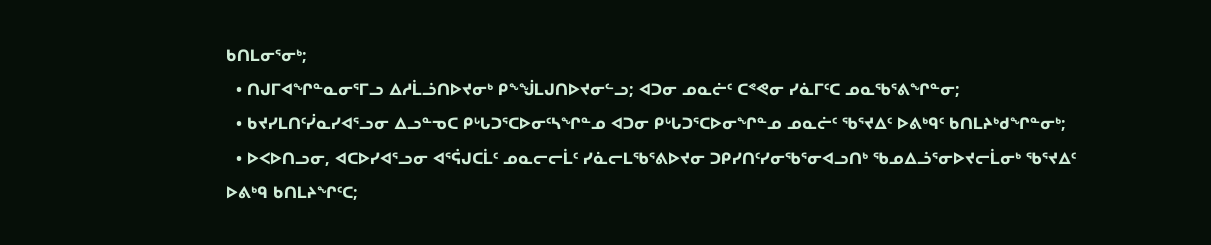ᑲᑎᒪᓂᕐᓂᒃ;
  • ᑎᒍᒥᐊᖏᓐᓇᓂᕐᒥᓗ ᐃᓱᒫᓘᑎᐅᔪᓂᒃ ᑭᖕᖒᒪᒍᑎᐅᔪᓂᓪᓗ; ᐊᑐᓂ ᓄᓇᓖᑦ ᑕᕝᕙᓂ ᓯᓈᒥᑦᑕ ᓄᓇᖃᕐᕕᖏᓐᓂ;
  • ᑲᔪᓯᒪᑎᑦᓰᓇᓯᐊᕐᓗᓂ ᐃᓗᓐᓀᑕ ᑭᒡᒐᑐᕐᑕᐅᓂᑦᓴᖏᓐᓄ ᐊᑐᓂ ᑭᒡᒐᑐᕐᑕᐅᓂᖏᓐᓄ ᓄᓇᓖᑦ ᖃᕐᔪᐃᑦ ᐅᕕᒃᑫᑦ ᑲᑎᒪᔨᒃᑯᖏᓐᓂᒃ;
  • ᐅᐸᐅᑎᓗᓂ, ᐊᑕᐅᓯᐊᕐᓗᓂ ᐊᕐᕌᒍᑕᒫᑦ ᓄᓇᓕᓕᒫᑦ ᓯᓈᓕᒪᖃᕐᕕᐅᔪᓂ ᑐᑭᓯᑎᑦᓯᓂᖃᕐᓂᐊᓗᑎᒃ ᖃᓄᐃᓘᕐᓂᐅᔪᓕᒫᓂᒃ ᖃᕐᔪᐃᑦ ᐅᕕᒃᑫ ᑲᑎᒪᔨᖏᑦᑕ;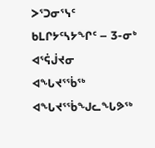ᐳᕐᑐᓂᕐᓭᑦ ᑲᒪᒋᔭᑦᓴᔭᖏᑦ – 3-ᓂᒃ ᐊᕐᕌᒎᔪᓂ
ᐊᖓᔪᕐᖄᖅ
ᐊᖓᔪᕐᖄᖑᓚᖓᕗᖅ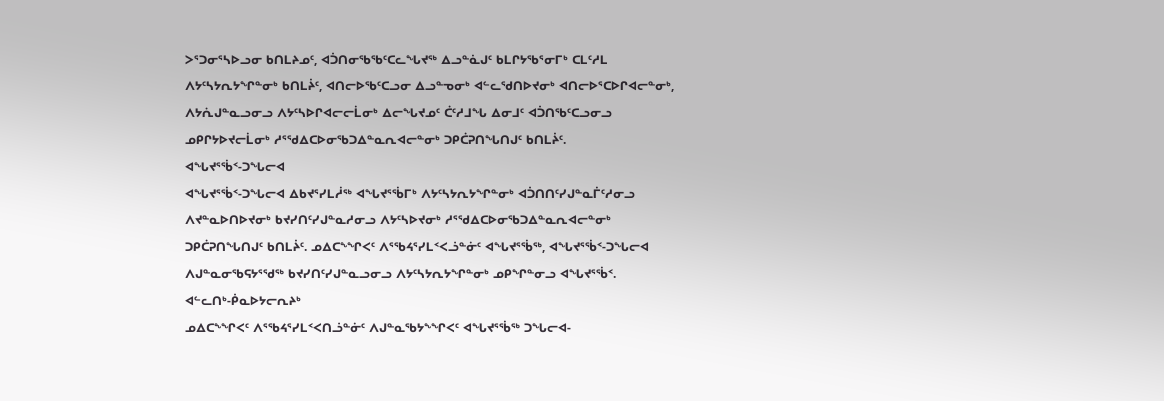ᐳᕐᑐᓂᕐᓴᐅᓗᓂ ᑲᑎᒪᔨᓄᑦ, ᐊᑑᑎᓂᖃᖃᑦᑕᓚᖓᔪᖅ ᐃᓗᓐᓈᒍᑦ ᑲᒪᒋᔭᖃᕐᓂᒥᒃ ᑕᒪᑦᓱᒪ ᐱᔭᑦᓴᔭᕆᔭᖏᓐᓂᒃ ᑲᑎᒪᔩᑦ, ᐊᑎᓕᐅᖃᑦᑕᓗᓂ ᐃᓗᓐᓀᓂᒃ ᐊᓪᓚᖁᑎᐅᔪᓂᒃ ᐊᑎᓕᐅᕐᑕᐅᒋᐊᓕᓐᓂᒃ, ᐱᔭᕇᒍᓐᓇᓗᓂᓗ ᐱᔭᑦᓴᐅᒋᐊᓕᓕᒫᓂᒃ ᐃᓕᖓᔪᓄᑦ ᑖᑦᓱᒧᖓ ᐃᓂᒧᑦ ᐊᑑᑎᖃᑦᑕᓗᓂᓗ ᓄᑭᒋᔭᐅᔪᓕᒫᓂᒃ ᓱᕐᖁᐃᑕᐅᓂᖃᑐᐃᓐᓇᕆᐊᓕᓐᓂᒃ ᑐᑭᑖᕈᑎᖓᑎᒍᑦ ᑲᑎᒪᔩᑦ.
ᐊᖓᔪᕐᖄᑉ-ᑐᖓᓕᐊ
ᐊᖓᔪᕐᖄᑉ-ᑐᖓᓕᐊ ᐃᑲᔪᕐᓯᒪᓲᖅ ᐊᖓᔪᕐᖄᒥᒃ ᐱᔭᑦᓴᔭᕆᔭᖏᓐᓂᒃ ᐊᑑᑎᑎᑦᓯᒍᓐᓇᒦᑦᓱᓂᓗ ᐱᔪᓐᓇᐅᑎᐅᔪᓂᒃ ᑲᔪᓯᑎᑦᓯᒍᓐᓇᓱᓂᓗ ᐱᔭᑦᓴᐅᔪᓂᒃ ᓱᕐᖁᐃᑕᐅᓂᖃᑐᐃᓐᓇᕆᐊᓕᓐᓂᒃ ᑐᑭᑖᕈᑎᖓᑎᒍᑦ ᑲᑎᒪᔩᑦ. ᓄᐃᑕᖕᖏᐸᑦ ᐱᕐᖃᔦᕐᓯᒪᑉᐸᓘᓐᓃᑦ ᐊᖓᔪᕐᖄᖅ, ᐊᖓᔪᕐᖄᑉ-ᑐᖓᓕᐊ ᐱᒍᓐᓇᓂᖃᕋᔭᕐᖁᖅ ᑲᔪᓯᑎᑦᓯᒍᓐᓇᓗᓂᓗ ᐱᔭᑦᓴᔭᕆᔭᖏᓐᓂᒃ ᓄᑭᖏᓐᓂᓗ ᐊᖓᔪᕐᖄᑉ.
ᐊᓪᓚᑎᒃ-ᑮᓇᐅᔭᓕᕆᔨᒃ
ᓄᐃᑕᖕᖏᐸᑦ ᐱᕐᖃᔦᕐᓯᒪᑉᐸᑎᓘᓐᓃᑦ ᐱᒍᓐᓇᖃᔭᖕᖏᐸᑦ ᐊᖓᔪᕐᖄᖅ ᑐᖓᓕᐊ-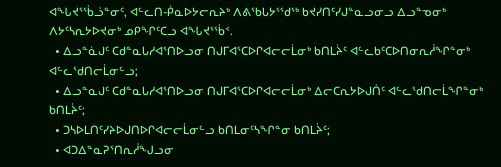ᐊᖓᔪᕐᖄᓘᓐᓂᑦ, ᐊᓪᓚᑎ-ᑮᓇᐅᔭᓕᕆᔨᒃ ᐱᕕᖃᒐᔭᕐᖁᖅ ᑲᔪᓯᑎᑦᓯᒍᓐᓇᓗᓂᓗ ᐃᓗᓐᓀᓂᒃ ᐱᔭᑦᓴᕆᔭᐅᔪᓂᒃ ᓄᑭᖏᑦᑕᓗ ᐊᖓᔪᕐᖄᑉ.
  • ᐃᓗᓐᓈᒍᑦ ᑕᑯᓐᓇᒐᓱᐊᕐᑎᐅᓗᓂ ᑎᒍᒥᐊᕐᑕᐅᒋᐊᓕᓕᒫᓂᒃ ᑲᑎᒪᔩᑦ ᐊᓪᓚᑲᑦᑕᐅᑎᓂᕆᓲᖏᓐᓂᒃ ᐊᓪᓚᖁᑎᓕᒫᓂᓪᓗ;
  • ᐃᓗᓐᓇᒍᑦ ᑕᑯᓐᓇᒐᓱᐊᕐᑎᐅᓗᓂ ᑎᒍᒥᐊᕐᑕᐅᒋᐊᓕᓕᒫᓂᒃ ᐃᓕᑕᕆᔭᐅᒍᑏᑦ ᐊᓪᓚᖁᑎᓕᒫᖏᓐᓂᒃ ᑲᑎᒪᔩᑦ;
  • ᑐᓴᐅᒪᑎᑦᓯᔨᐅᒍᑎᐅᒋᐊᓕᓕᒫᓂᓪᓗ ᑲᑎᒪᓂᑦᓴᖏᓐᓂ ᑲᑎᒪᔩᑦ;
  • ᐊᑐᐃᓐᓇᕈᕐᑎᕆᓲᖑᓗᓂ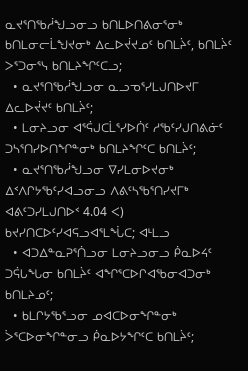ᓇᔪᕐᑎᖃᓲᖑᓗᓂᓗ ᑲᑎᒪᐅᑎᕕᓂᕐᓂᒃ ᑲᑎᒪᓂᓕᒫᖑᔪᓂᒃ ᐃᓚᐅᔫᔪᓄᑦ ᑲᑎᒪᔩᑦ, ᑲᑎᒪᔩᑦ ᐳᕐᑐᓂᕐᓭ ᑲᑎᒪᔨᖏᑦᑕᓗ;
  • ᓇᔪᕐᑎᖃᓲᖑᓗᓂ ᓇᓗᓀᕐᓯᒪᒍᑎᐅᔪᒥ ᐃᓚᐅᔫᔪᑦ ᑲᑎᒪᔩᑦ;
  • ᒪᓂᔨᓗᓂ ᐊᕐᕌᒍᑕᒫᕐᓯᐅᑏᑦ ᓱᖃᑦᓯᒍᑎᕕᓃᑦ ᑐᓴᕐᑎᓯᐅᑎᖏᓐᓂᒃ ᑲᑎᒪᔨᖏᑦᑕ ᑲᑎᒪᔩᑦ;
  • ᓇᔪᕐᑎᖃᓲᖑᓗᓂ ᐁᓯᒪᓂᐅᔪᓂᒃ ᐃᑉᐱᒋᔭᖃᑦᓯᐊᓗᓂᓗ ᐱᕕᑦᓴᖃᕐᑎᓯᔪᒥᒃ ᐊᕕᑦᑐᓯᒪᒍᑎᐅᑉ 4.04 ᐸ) ᑲᔪᓯᑎᑕᐅᑦᓯᐊᕋᓗᐊᕐᒪᖔᑕ; ᐊᒻᒪᓗ
  • ᐊᑐᐃᓐᓇᕈᕐᑏᓗᓂ ᒪᓂᔨᓗᓂᓗ ᑮᓇᐅᔦᑦ ᑐᕌᒐᖓᓂ ᑲᑎᒪᔩᑦ ᐊᖏᕐᑕᐅᒋᐊᖃᓂᐊᑐᓂᒃ ᑲᑎᒪᔨᓄᑦ;
  • ᑲᒪᒋᔭᖃᕐᓗᓂ ᓄᐊᑕᐅᓂᖏᓐᓂᒃ ᐴᕐᑕᐅᓂᖏᓐᓂᓗ ᑮᓇᐅᔭᖏᑦᑕ ᑲᑎᒪᔩᑦ;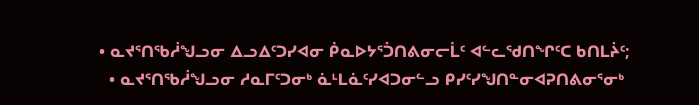• ᓇᔪᕐᑎᖃᓲᖑᓗᓂ ᐃᓗᐃᑦᑐᓯᐊᓂ ᑮᓇᐅᔭᕐᑑᑎᕕᓂᓕᒫᑦ ᐊᓪᓚᖁᑎᖏᑦᑕ ᑲᑎᒪᔩᑦ;
  • ᓇᔪᕐᑎᖃᓲᖑᓗᓂ ᓱᓇᒥᑦᑐᓂᒃ ᓈᒻᒪᓈᑦᓯᐊᑐᓂᓪᓗ ᑭᓯᑦᓯᖑᑎᓐᓂᐊᕈᑎᕕᓂᕐᓂᒃ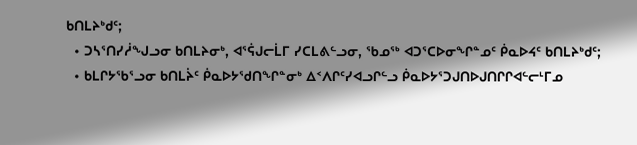ᑲᑎᒪᔨᒃᑯᑦ;
  • ᑐᓴᕐᑎᓯᓲᖑᓗᓂ ᑲᑎᒪᔨᓂᒃ, ᐊᕐᕌᒍᓕᒫᒥ ᓯᑕᒪᕕᓪᓗᓂ, ᖃᓄᖅ ᐊᑐᕐᑕᐅᓂᖏᓐᓄᑦ ᑮᓇᐅᔦᑦ ᑲᑎᒪᔨᒃᑯᑦ;
  • ᑲᒪᒋᔭᖃᕐᓗᓂ ᑲᑎᒪᔩᑦ ᑮᓇᐅᔭᖁᑎᖏᓐᓂᒃ ᐃᑉᐱᒋᑦᓯᐊᓗᒋᓪᓗ ᑮᓇᐅᔭᕐᑐᒍᑎᐅᒍᑎᒋᒋᐊᓪᓕᒻᒥᓄ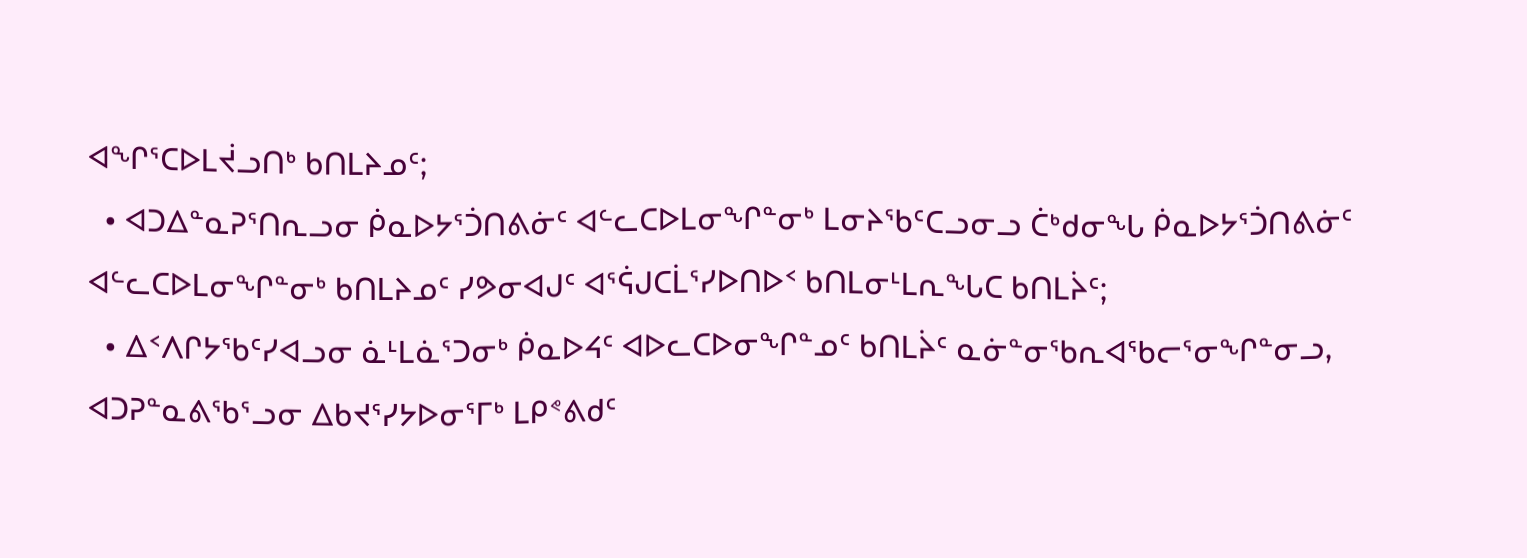ᐊᖏᕐᑕᐅᒪᔫᓗᑎᒃ ᑲᑎᒪᔨᓄᑦ;
  • ᐊᑐᐃᓐᓇᕈᕐᑎᕆᓗᓂ ᑮᓇᐅᔭᕐᑑᑎᕕᓃᑦ ᐊᓪᓚᑕᐅᒪᓂᖏᓐᓂᒃ ᒪᓂᔨᖃᑦᑕᓗᓂᓗ ᑖᒃᑯᓂᖓ ᑮᓇᐅᔭᕐᑑᑎᕕᓃᑦ ᐊᓪᓚᑕᐅᒪᓂᖏᓐᓂᒃ ᑲᑎᒪᔨᓄᑦ ᓯᕗᓂᐊᒍᑦ ᐊᕐᕌᒍᑕᒫᕐᓯᐅᑎᐅᑉ ᑲᑎᒪᓂᒻᒪᕆᖓᑕ ᑲᑎᒪᔩᑦ;
  • ᐃᑉᐱᒋᔭᖃᑦᓯᐊᓗᓂ ᓈᒻᒪᓈᕐᑐᓂᒃ ᑮᓇᐅᔦᑦ ᐊᐅᓚᑕᐅᓂᖏᓐᓄᑦ ᑲᑎᒪᔩᑦ ᓇᓃᓐᓂᖃᕆᐊᖃᓕᕐᓂᖏᓐᓂᓗ, ᐊᑐᕈᓐᓇᕕᖃᕐᓗᓂ ᐃᑲᔪᕐᓯᔭᐅᓂᕐᒥᒃ ᒪᑭᕝᕕᑯᑦ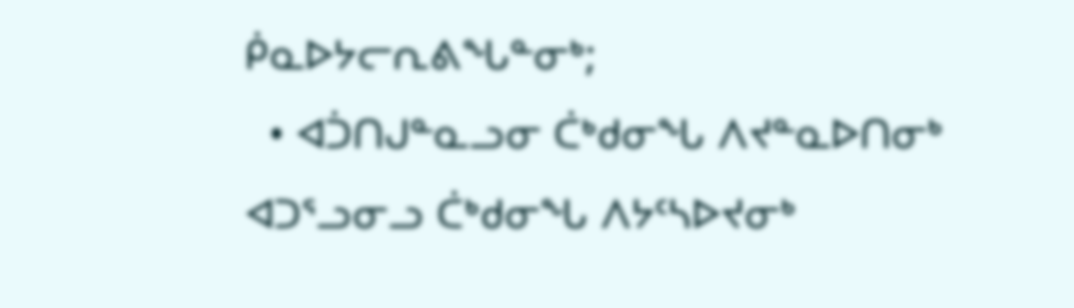ᑮᓇᐅᔭᓕᕆᕕᖓᓐᓂᒃ;
  • ᐊᑑᑎᒍᓐᓇᓗᓂ ᑖᒃᑯᓂᖓ ᐱᔪᓐᓇᐅᑎᓂᒃ ᐊᑐᕐᓗᓂᓗ ᑖᒃᑯᓂᖓ ᐱᔭᑦᓴᐅᔪᓂᒃ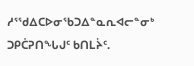ᓱᕐᖁᐃᑕᐅᓂᖃᑐᐃᓐᓇᕆᐊᓕᓐᓂᒃ ᑐᑭᑖᕈᑎᖓᒍᑦ ᑲᑎᒪᔩᑦ.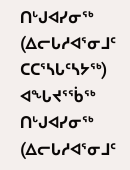ᑎᒡᒍᐊᓯᓂᖅ (ᐃᓕᒐᓱᐊᕐᓂᒧᑦ ᑕᑕᕐᓴᒐᑦᓴᔭᖅ) ᐊᖓᔪᕐᖄᖅ
ᑎᒡᒍᐊᓯᓂᖅ (ᐃᓕᒐᓱᐊᕐᓂᒧᑦ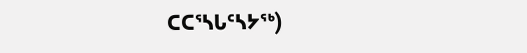ᑕᑕᕐᓴᒐᑦᓴᔭᖅ)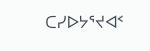ᑕᓯᐅᔭᕐᔪᐊᑉ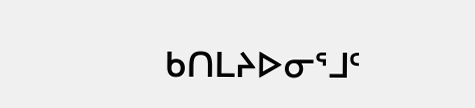ᑲᑎᒪᔨᐅᓂᕐᒧᑦ